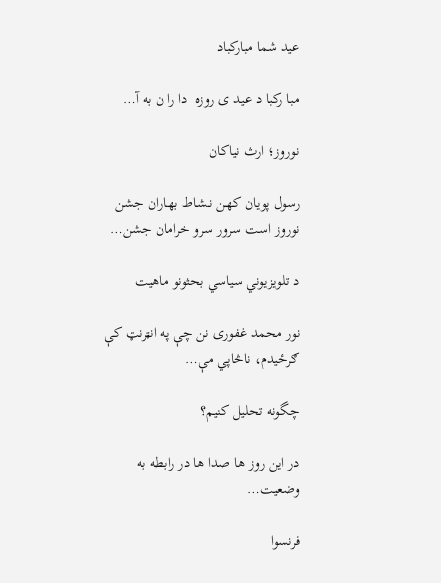عید شما مبارکباد

مبا رکبا د عید ی روزه  دا را ن به آ…

نوروز؛ ارث نیاکان

رسول پویان کهـن نـشـاط بهـاران جشن نوروز است سرور سرو خرامان جشن…

د تلویزیوني سیاسي بحثونو ماهیت

نور محمد غفوری نن چې په انټرنټ کې ګرځیدم، ناڅاپي مې…

چگونه تحلیل کنیم؟

در این روز ها صدا ها در رابطه به وضعیت…

فرنسوا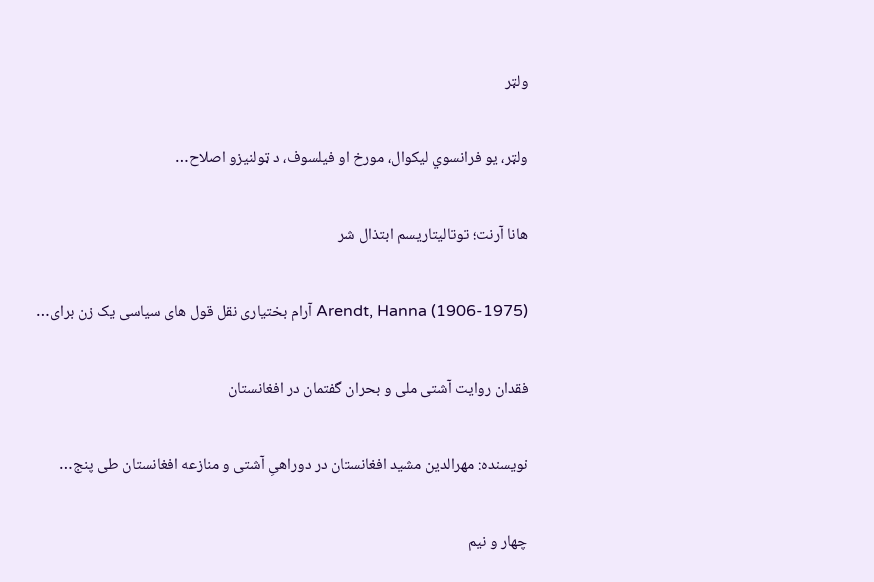ولټر

ولټر، یو فرانسوي لیکوال، مورخ او فیلسوف، د ټولنیزو اصلاح…

هانا آرنت؛ توتالیتاریسم ابتذال شر

Arendt, Hanna (1906-1975) آرام بختیاری نقل قول های سیاسی یک زن برای…

فقدان روایت آشتی ملی و بحران گفتمان در افغانستان

نویسنده: مهرالدین مشید افغانستان در دوراهیِ آشتی و منازعه افغانستان طی پنج…

چهار و نیم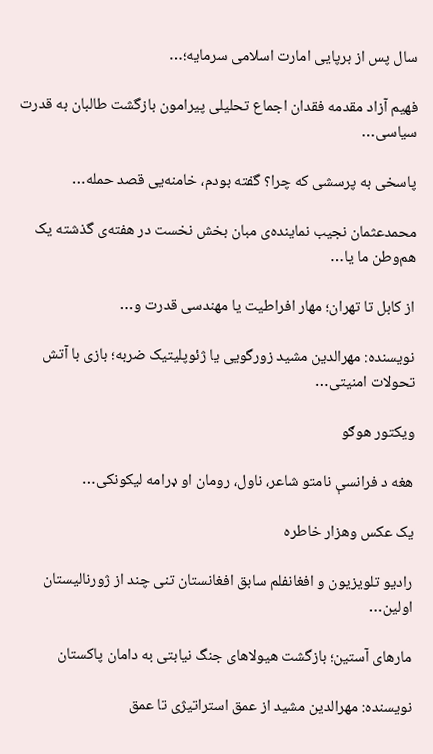سال پس از برپایی امارت اسلامی سرمایه؛…

فهیم آزاد مقدمه فقدان اجماع تحلیلی پیرامون بازگشت طالبان به قدرت سیاسی…

پاسخی به پرسشی که چرا؟ گفته بودم، خامنه‌یی قصد حمله…

محمدعثمان نجیب نماینده‌ی مبان بخش نخست در هفته‌ی گذشته‌ یک هم‌وطن ما یا…

از کابل تا تهران؛ مهار افراطیت یا مهندسی قدرت و…

نویسنده: مهرالدین مشید زورگویی یا ژئوپلیتیک ضربه؛ بازی با آتش تحولات امنیتی…

ویکتور هوګو

هغه د فرانسې نامتو شاعر، ناول، رومان او ډرامه لیکونکی…

یک عکس وهزار خاطره

راديو تلويزيون و افغانفلم سابق افغانستان تنى چند از ژورناليستان اولين…

مارهای آستین؛ بازگشت هیولاهای جنگ نیابتی به دامان پاکستان

نویسنده: مهرالدین مشید از عمق استراتیژی تا عمق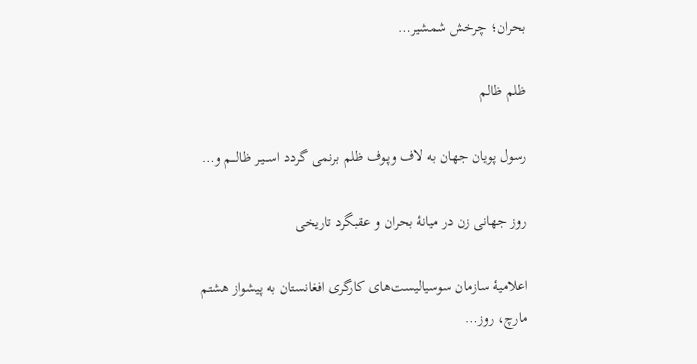بحران؛ چرخش شمشیر…

ظلم ظالم

رسول پویان جهان به لاف وپـوف ظلم برنمی گردد اســـیـر ظالـــم و…

روز جهانی زن در میانۀ بحران و عقبگرد تاریخی

اعلامیۀ سازمان سوسیالیست‌های کارگری افغانستان به پیشواز هشتم مارچ، روز…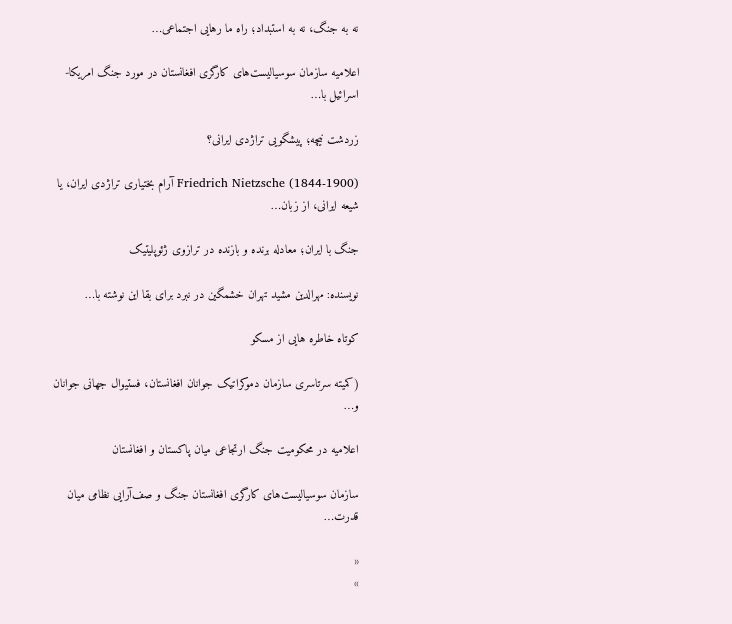نه به جنگ، نه به استبداد؛ راه ما رهایی اجتماعی…

اعلامیه سازمان سوسیالیست‌های کارگری افغانستان در مورد جنگ امریکا-اسرائیل با…

زردشت نیچه؛ پیشگویی تراژدی ایرانی؟

Friedrich Nietzsche (1844-1900) آرام بختیاری تراژدی ایران، یا شیعه ایرانی، از زبان…

جنگ با ایران؛ معادله برنده و بازنده در ترازوی ژئوپلیتیک

نویسنده: مهرالدین مشید تهران خشمگین در نبرد برای بقا این نوشته با…

کوتاه خاطره هایی از مسکو

(کمیته سرتاسری سازمان دموکراتیک جوانان افغانستان، فستیوال جهانی جوانان و…

اعلامیه در محکومیت جنگ ارتجاعی میان پاکستان و افغانستان

سازمان سوسیالیست‌های کارگری افغانستان جنگ و صف‌آرایی نظامی میان قدرت…

«
»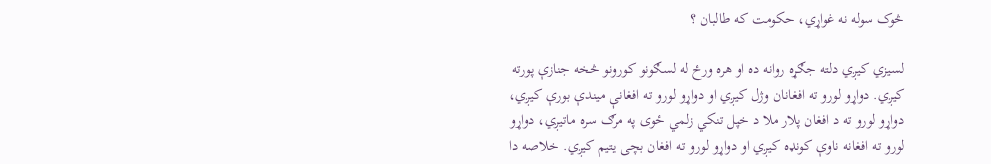څوک سوله نه غواړي، حکومت که طالبان ؟

لسيزي کيږي دلته جګړه روانه ده او هره ورځ له لسګونو کورونو څخه جنازې پورته کیږي. دواړو لورو ته افغانان وژل کيږي او دواړو لورو ته افغانې ميندې بورې کيږي، دواړو لورو ته د افغان پلار ملا د خپل تنکي زلمي ځوی په مرګ سره ماتيږي، دواړو لورو ته افغانه ناوې کونډه کيږي او دواړو لورو ته افغان بچی يتيم کيږي. خلاصه دا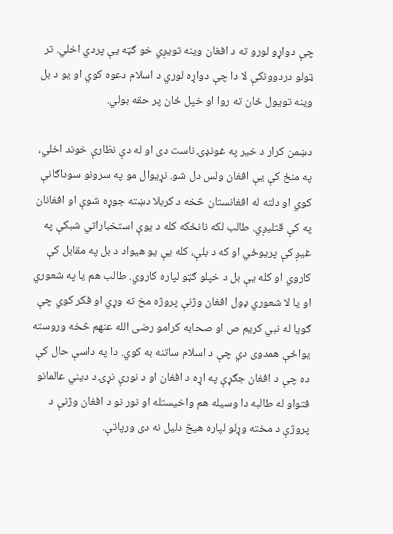چې دواړو لورو ته د افغان وينه تويږي خو ګټه يې پردي اخلي. تر ټولو دردوونکې لا دا چې دواړه لوري د اسلام دعوه کوي او يو د بل وينه تويول ځان ته روا او خپل ځان پر حقه بولي.

دښمن کرار د خير په غونډۍ ناست دی او له دې نظارې خوند اخلي، په منځ کې يې افغان ولس دل شو. نړيوال مو په سرونو سوداګانې کوي او دلته له افغانستان څخه د کربلا دښته جوړه شوې او افغانان په کې قتليږي. طالب لکه نانځکه کله د يوې استخباراتي شبکې په غيږ کې پريوځي او که د بلې، کله يې يو هيواد د بل په مقابل کې کاروي او کله يې بل د خپلو ګټو لپاره کاروي. طالب هم يا په شعوري او يا لا شعوري ډول افغان وژنې پروژه مخ ته وړي او فکر کوي چې ګويا له نبي کريم ص او صحابه کرامو رضی الله عنهم څخه وروسته يواځې همدوی دي چې د اسلام ساتنه به کوي. دا په داسې حال کې ده چې د افغان جګړې په اړه د افغان او د نورې نړۍ د ديني عالمانو فتواو له طالبه دا وسيله هم واخيستله او نور نو د افغان وژنې د پروژې د مخته وړلو لپاره هيڅ دليل نه دی ورپاتې.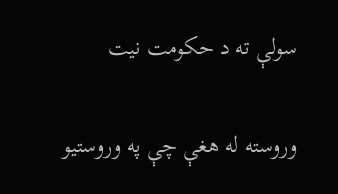سولې ته د حکومت نيت

وروسته له هغې چې په وروستيو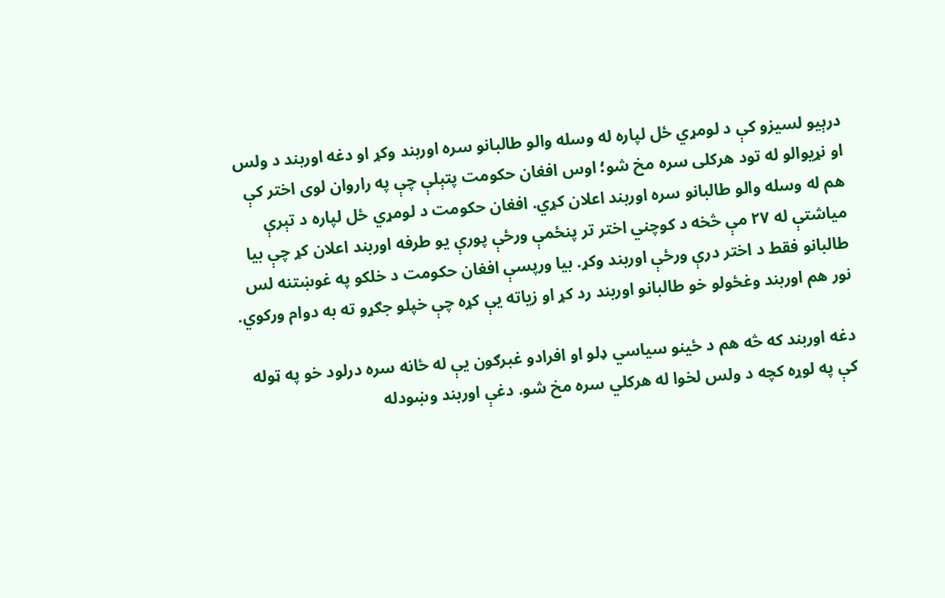درېيو لسيزو کې د لومړي ځل لپاره له وسله والو طالبانو سره اوربند وکړ او دغه اوربند د ولس او نړيوالو له تود هرکلی سره مخ شو؛ اوس افغان حکومت پتېلې چې په راروان لوی اختر کې هم له وسله والو طالبانو سره اوربند اعلان کړي. افغان حکومت د لومړي ځل لپاره د تېرې مياشتې له ۲۷ مې څخه د کوچني اختر تر پنځمې ورځې پورې يو طرفه اوربند اعلان کړ چې بيا طالبانو فقط د اختر درې ورځې اوربند وکړ. بيا ورپسې افغان حکومت د خلکو په غوښتنه لس نور هم اوربند وغځولو خو طالبانو اوربند رد کړ او زياته يې کړه چې خپلو جګړو ته به دوام ورکوي.

دغه اوربند که څه هم د ځينو سياسي ډلو او افرادو غبرګون يې له ځانه سره درلود خو په ټوله کې په لوړه کچه د ولس لخوا له هرکلي سره مخ شو. دغې اوربند وښودله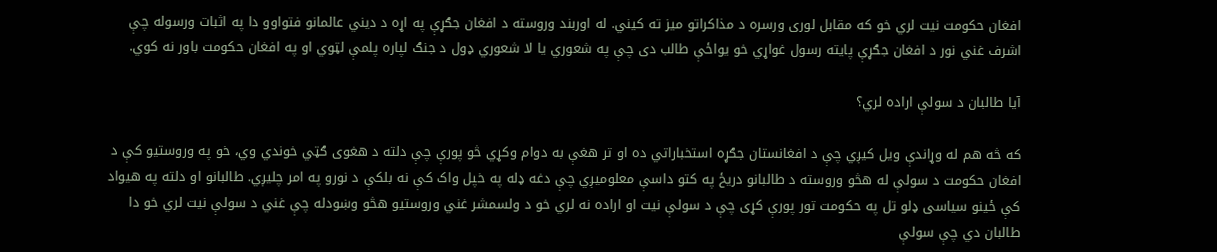افغان حکومت نيت لري خو که مقابل لوری ورسره د مذاکراتو ميز ته کيني. له اوربند وروسته د افغان جګړې په اړه د دیني عالمانو فتواوو دا په اثبات ورسوله چې اشرف غني نور د افغان جګړې پايته رسول غواړي خو يواځې طالب دی چې په شعوري يا لا شعوري ډول د جنګ لپاره پلمې لټوي او په افغان حکومت باور نه کوي.

آيا طالبان د سولې اراده لري؟

که څه هم له وړاندې ويل کیږي چې د افغانستان جګړه استخباراتي ده او تر هغې به دوام وکړي څو پورې چې دلته د هغوی ګټي خوندي وي، خو په وروستيو کې د افغان حکومت د سولې له هڅو وروسته د طالبانو دريځ په کتو داسې معلوميږي چې دغه ډ‌له په خپل واک کې نه بلکې د نورو په امر چليږي. طالبانو او دلته په هيواد کې ځينو سياسی ډلو تل په حکومت تور پورې کړی چې د سولې نيت او اراده نه لري خو د ولسمشر غني وروستيو هڅو وښودله چې غني د سولې نيت لري خو دا طالبان دي چې سولې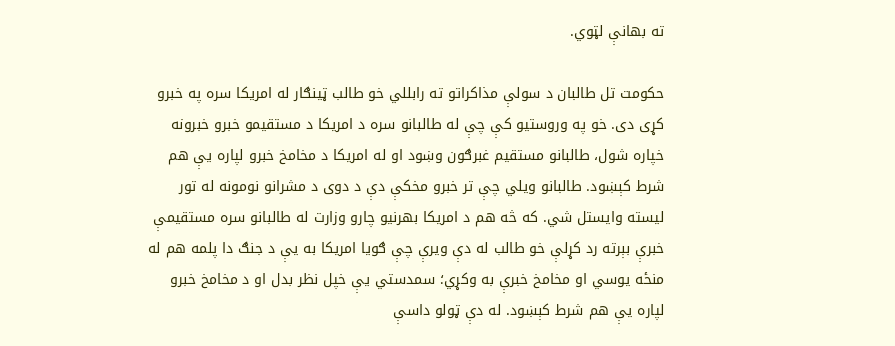ته بهانې لټوي.

حکومت تل طالبان د سولې مذاکراتو ته رابللي خو طالب ټينګار له امريکا سره په خبرو کړی دی. خو په وروستيو کې چې له طالبانو سره د امريکا د مستقيمو خبرو خبرونه خپاره شول، طالبانو مستقيم غبرګون وښود او له امریکا د مخامخ خبرو لپاره يې هم شرط کېښود. طالبانو ويلي چې تر خبرو مخکې دې د دوی د مشرانو نومونه له تور لیسته وایستل شي. که څه هم د امریکا بهرنيو چارو وزارت له طالبانو سره مستقیمې خبرې بېرته رد کړلې خو طالب له دې ويرې چې ګويا امریکا به يې د جنګ دا پلمه هم له منځه يوسي او مخامخ خبرې به وکړي؛ سمدستي يې خپل نظر بدل او د مخامخ خبرو لپاره يې هم شرط کېښود. له دې ټولو داسې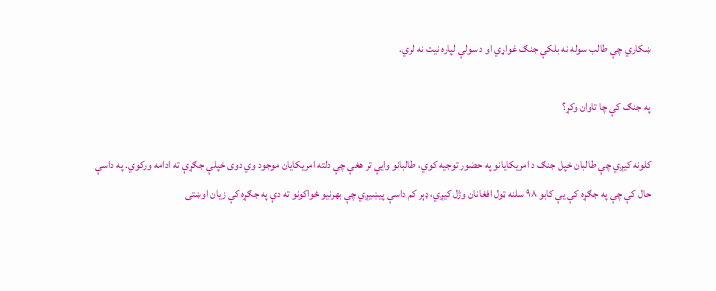ښکاري چې طالب سوله نه بلکې جنګ غواړي او د سولې لپاره نيت نه لري.

په جنګ کې چا تاوان وکړ؟

کلونه کیږي چې طالبان خپل جنګ د امريکايانو په حضور توجیه کوي، طالبانو وايې تر هغې چې دلته امريکايان موجود وي دوی خپلې جګړې ته ادامه ورکوي. په داسې حال کې چې په جګړه کې يې کابو ۹۸ سلنه ټول افغانان وژل کيږي، ډېر کم داسې پيښيږي چې بهرنيو ځواکونو ته دې په جګړه کې زيان اوښتی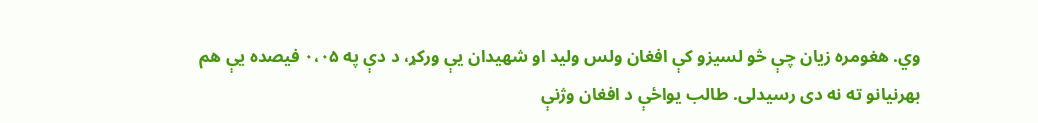وي. هغومره زیان چې څو لسيزو کې افغان ولس وليد او شهيدان يې ورکړ، د دې په ۰،۰۵ فيصده يې هم بهرنيانو ته نه دی رسيدلی. طالب يواځې د افغان وژنې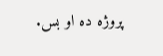پروژه ده او بس.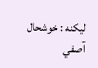لیکنه : خوشحال آصفي